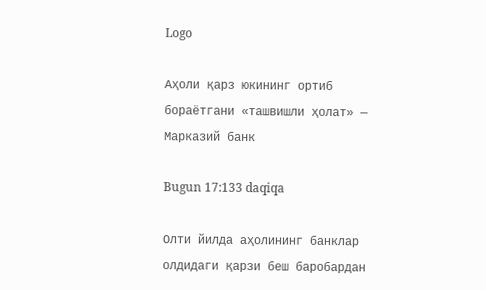Logo

Аҳоли қарз юкининг ортиб бораётгани «ташвишли ҳолат» — Марказий банк

Bugun 17:133 daqiqa

Олти йилда аҳолининг банклар олдидаги қарзи беш баробардан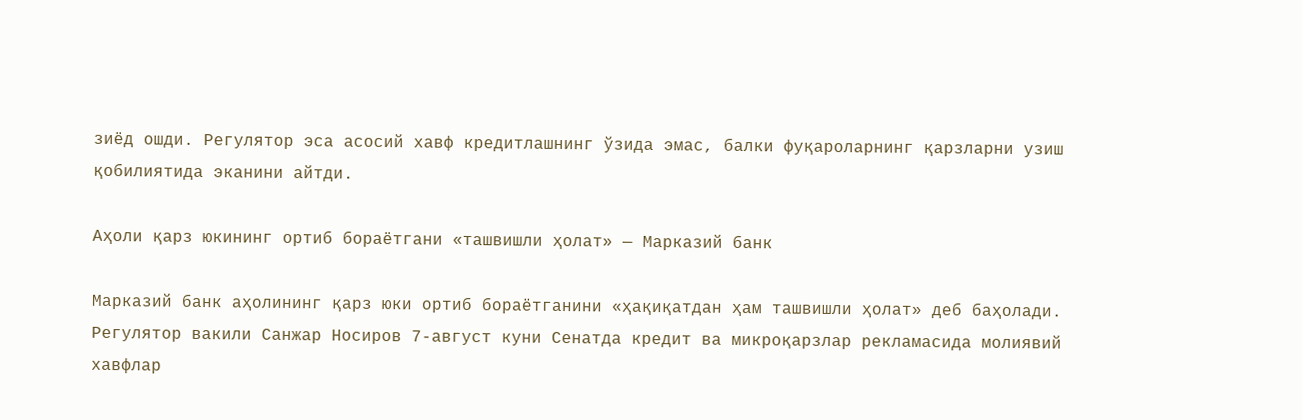зиёд ошди. Регулятор эса асосий хавф кредитлашнинг ўзида эмас, балки фуқароларнинг қарзларни узиш қобилиятида эканини айтди.

Аҳоли қарз юкининг ортиб бораётгани «ташвишли ҳолат» — Марказий банк

Марказий банк аҳолининг қарз юки ортиб бораётганини «ҳақиқатдан ҳам ташвишли ҳолат» деб баҳолади. Регулятор вакили Санжар Носиров 7-август куни Сенатда кредит ва микроқарзлар рекламасида молиявий хавфлар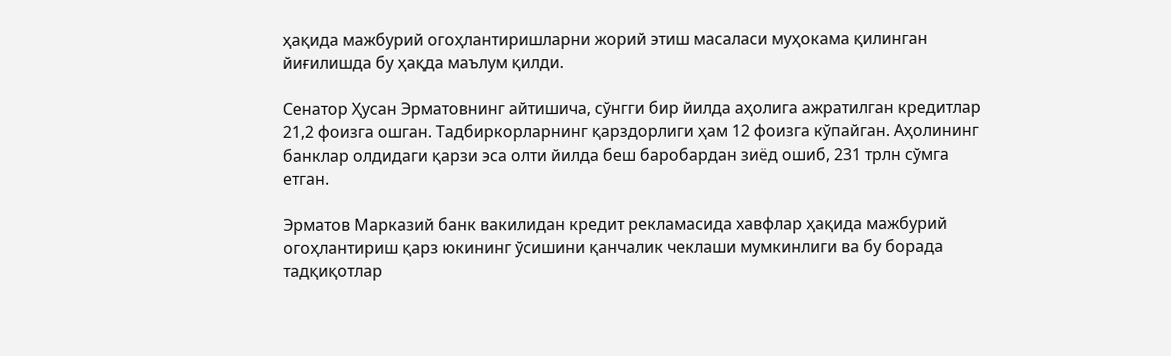ҳақида мажбурий огоҳлантиришларни жорий этиш масаласи муҳокама қилинган йиғилишда бу ҳақда маълум қилди.

Сенатор Ҳусан Эрматовнинг айтишича, сўнгги бир йилда аҳолига ажратилган кредитлар 21,2 фоизга ошган. Тадбиркорларнинг қарздорлиги ҳам 12 фоизга кўпайган. Аҳолининг банклар олдидаги қарзи эса олти йилда беш баробардан зиёд ошиб, 231 трлн сўмга етган.

Эрматов Марказий банк вакилидан кредит рекламасида хавфлар ҳақида мажбурий огоҳлантириш қарз юкининг ўсишини қанчалик чеклаши мумкинлиги ва бу борада тадқиқотлар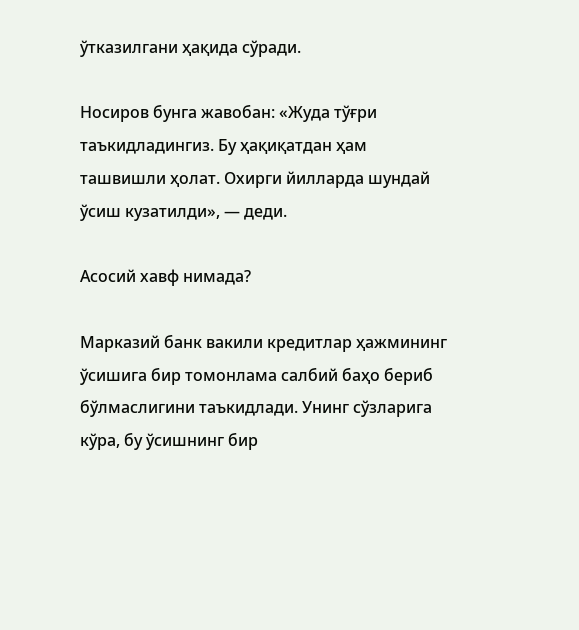ўтказилгани ҳақида сўради.

Носиров бунга жавобан: «Жуда тўғри таъкидладингиз. Бу ҳақиқатдан ҳам ташвишли ҳолат. Охирги йилларда шундай ўсиш кузатилди», — деди.

Асосий хавф нимада?

Марказий банк вакили кредитлар ҳажмининг ўсишига бир томонлама салбий баҳо бериб бўлмаслигини таъкидлади. Унинг сўзларига кўра, бу ўсишнинг бир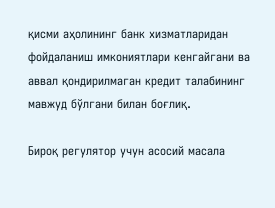қисми аҳолининг банк хизматларидан фойдаланиш имкониятлари кенгайгани ва аввал қондирилмаган кредит талабининг мавжуд бўлгани билан боғлиқ.

Бироқ регулятор учун асосий масала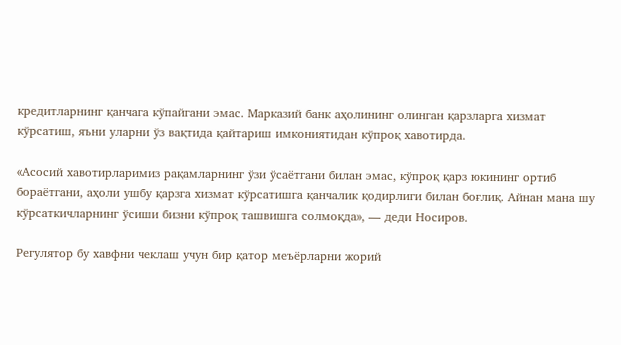кредитларнинг қанчага кўпайгани эмас. Марказий банк аҳолининг олинган қарзларга хизмат кўрсатиш, яъни уларни ўз вақтида қайтариш имкониятидан кўпроқ хавотирда.

«Асосий хавотирларимиз рақамларнинг ўзи ўсаётгани билан эмас, кўпроқ қарз юкининг ортиб бораётгани, аҳоли ушбу қарзга хизмат кўрсатишга қанчалик қодирлиги билан боғлиқ. Айнан мана шу кўрсаткичларнинг ўсиши бизни кўпроқ ташвишга солмоқда», — деди Носиров.

Регулятор бу хавфни чеклаш учун бир қатор меъёрларни жорий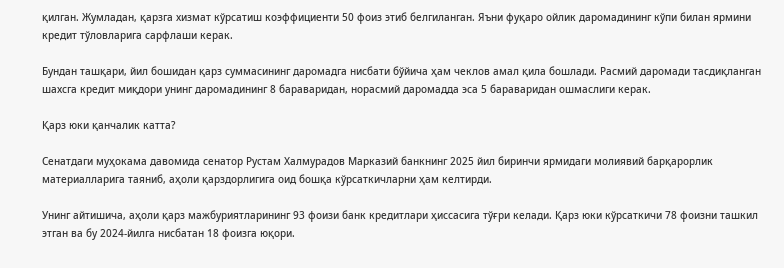қилган. Жумладан, қарзга хизмат кўрсатиш коэффициенти 50 фоиз этиб белгиланган. Яъни фуқаро ойлик даромадининг кўпи билан ярмини кредит тўловларига сарфлаши керак.

Бундан ташқари, йил бошидан қарз суммасининг даромадга нисбати бўйича ҳам чеклов амал қила бошлади. Расмий даромади тасдиқланган шахсга кредит миқдори унинг даромадининг 8 бараваридан, норасмий даромадда эса 5 бараваридан ошмаслиги керак.

Қарз юки қанчалик катта?

Сенатдаги муҳокама давомида сенатор Рустам Халмурадов Марказий банкнинг 2025 йил биринчи ярмидаги молиявий барқарорлик материалларига таяниб, аҳоли қарздорлигига оид бошқа кўрсаткичларни ҳам келтирди.

Унинг айтишича, аҳоли қарз мажбуриятларининг 93 фоизи банк кредитлари ҳиссасига тўғри келади. Қарз юки кўрсаткичи 78 фоизни ташкил этган ва бу 2024-йилга нисбатан 18 фоизга юқори.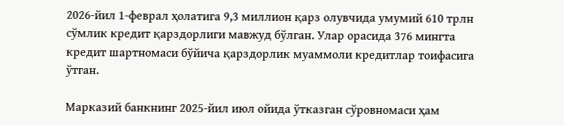2026-йил 1-феврал ҳолатига 9,3 миллион қарз олувчида умумий 610 трлн сўмлик кредит қарздорлиги мавжуд бўлган. Улар орасида 376 мингта кредит шартномаси бўйича қарздорлик муаммоли кредитлар тоифасига ўтган.

Марказий банкнинг 2025-йил июл ойида ўтказган сўровномаси ҳам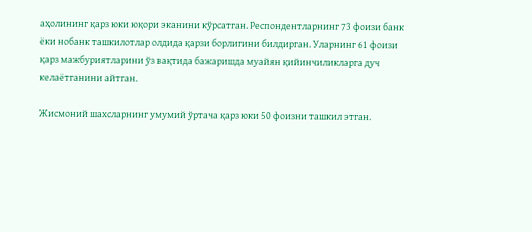аҳолининг қарз юки юқори эканини кўрсатган. Респондентларнинг 73 фоизи банк ёки нобанк ташкилотлар олдида қарзи борлигини билдирган. Уларнинг 61 фоизи қарз мажбуриятларини ўз вақтида бажаришда муайян қийинчиликларга дуч келаётганини айтган.

Жисмоний шахсларнинг умумий ўртача қарз юки 50 фоизни ташкил этган.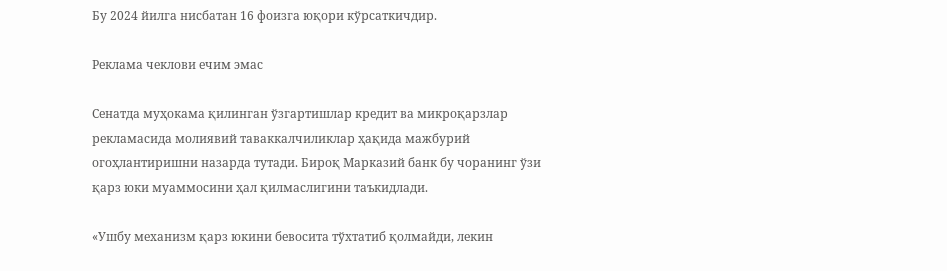Бу 2024 йилга нисбатан 16 фоизга юқори кўрсаткичдир.

Реклама чеклови ечим эмас

Сенатда муҳокама қилинган ўзгартишлар кредит ва микроқарзлар рекламасида молиявий таваккалчиликлар ҳақида мажбурий огоҳлантиришни назарда тутади. Бироқ Марказий банк бу чоранинг ўзи қарз юки муаммосини ҳал қилмаслигини таъкидлади.

«Ушбу механизм қарз юкини бевосита тўхтатиб қолмайди, лекин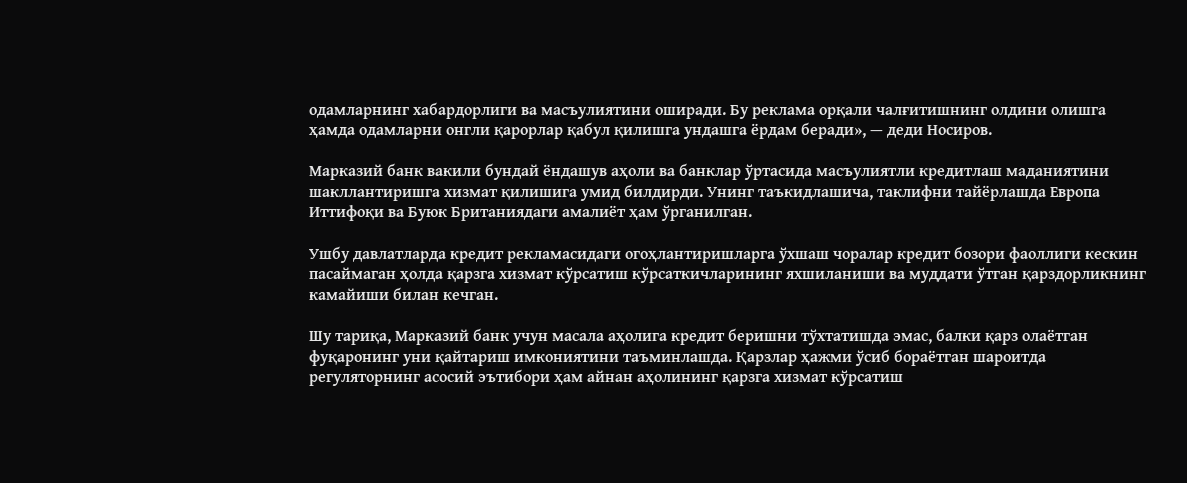одамларнинг хабардорлиги ва масъулиятини оширади. Бу реклама орқали чалғитишнинг олдини олишга ҳамда одамларни онгли қарорлар қабул қилишга ундашга ёрдам беради», — деди Носиров.

Марказий банк вакили бундай ёндашув аҳоли ва банклар ўртасида масъулиятли кредитлаш маданиятини шакллантиришга хизмат қилишига умид билдирди. Унинг таъкидлашича, таклифни тайёрлашда Европа Иттифоқи ва Буюк Британиядаги амалиёт ҳам ўрганилган.

Ушбу давлатларда кредит рекламасидаги огоҳлантиришларга ўхшаш чоралар кредит бозори фаоллиги кескин пасаймаган ҳолда қарзга хизмат кўрсатиш кўрсаткичларининг яхшиланиши ва муддати ўтган қарздорликнинг камайиши билан кечган.

Шу тариқа, Марказий банк учун масала аҳолига кредит беришни тўхтатишда эмас, балки қарз олаётган фуқаронинг уни қайтариш имкониятини таъминлашда. Қарзлар ҳажми ўсиб бораётган шароитда регуляторнинг асосий эътибори ҳам айнан аҳолининг қарзга хизмат кўрсатиш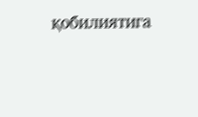қобилиятига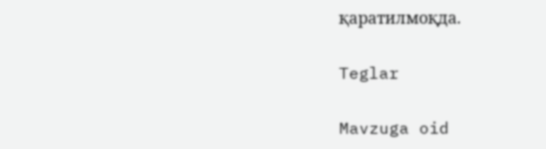қаратилмоқда.

Teglar

Mavzuga oid